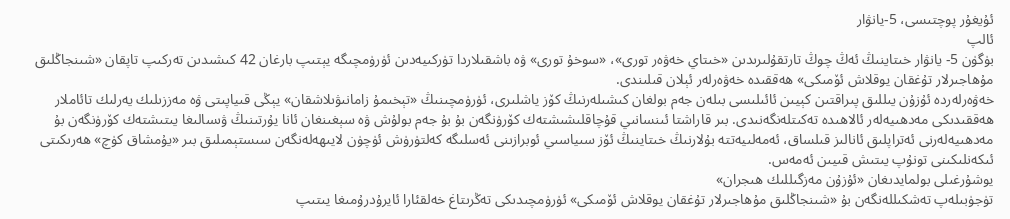ئۇيغۇر پوچتىسى، 5-يانۋار
ئالپ
بۈگۈن 5- يانۋار خىتاينىڭ ئەڭ چوڭ تارتقۇلىرىدىن «خىتاي خەۋەر تورى»، «سوخۇ تورى» ۋە باشقىلاردا تۈركىيەدىن ئۈرۈمچىگە يېتىپ بارغان 42 كىشىدىن تەركىپ تاپقان «شىنجاڭلىق مۇھاجىرلار تۇغقان يوقلاش ئۆمىكى» ھەققىدە خەۋەرلەر ئېلان قىلىندى.
خەۋەرلەردە ئۇزۇن يىللىق پىراقتىن كېيىن ئائىلىسى بىلەن جەم بولغان كىشىلەرنىڭ كۆز ياشلىرى، ئۈرۈمچىنىڭ «تېخىمۇ زامانىۋىلاشقان» يېڭى قىياپىتى ۋە مەززىلىك يەرلىك تائاملار ھەققىدىكى مەدھىيەلەر ئالاھىدە تەكىتلەنگەنىدى. بىر قاراشتا ئىنسانىي قۇچاقلىشىشتەك كۆرۈنگەن بۇ بۇ جەم بولۇش ۋە سېغىنغان ئانا يۇرتىنىڭ ۋىسالىغا يىتىشتەك كۆرۈنگەن بۇ مەدھىيەلەرنى ئەتراپلىق ئانالىز قىلساق، ئەمەلىيەتتە بۇلارنىڭ خىتاينىڭ ئۆز سىياسىي ئوبرازىنى ئەسلىگە كەلتۈرۈش ئۈچۈن لايىھەلەنگەن سىستېمىلىق بىر «يۇمشاق كۈچ» ھەرىكىتى ئىكەنلىكىنى تونۇپ يىتىش قىيىن ئەمەس.
يوشۇرغىلى بولمايدىغان «ئۇزۇن مەزگىللىك ھىجران»
تۈجۈبىلەپ تەشكىللەنگەن بۇ «شىنجاڭلىق مۇھاجىرلار تۇغقان يوقلاش ئۆمىكى» ئۈرۈمچىدىكى تەڭرىتاغ خەلقئارا ئايرۇدرۇمىغا يىتىپ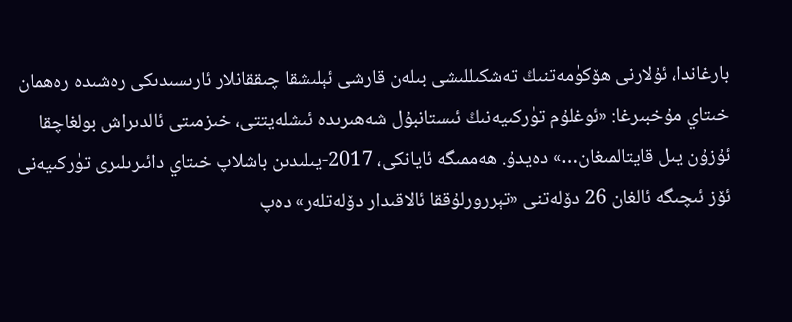بارغاندا، ئۇلارنى ھۆكۈمەتنىڭ تەشكىللىشى بىلەن قارشى ئېلىشقا چىققانلار ئارىسىدىكى رەشىدە رەھمان خىتاي مۇخبىرغا: «ئوغلۇم تۈركىيەنىڭ ئىستانبۇل شەھىرىدە ئىشلەيتتى، خىزمىتى ئالدىراش بولغاچقا ئۇزۇن يىل قايتالمىغان…» دەيدۇ. ھەممىگە ئايانكى، 2017-يىلىدىن باشلاپ خىتاي دائىرىلىرى تۈركىيەنى ئۆز ئىچىگە ئالغان 26 دۆلەتنى «تېررورلۇققا ئالاقىدار دۆلەتلەر» دەپ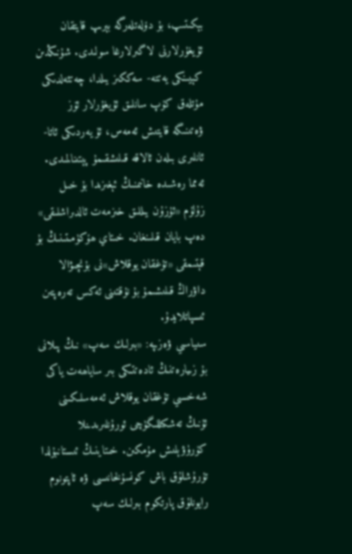بېكىتىپ، بۇ دۆلەتلەرگە بېرىپ قايتقان ئۇيغۇرلارنى لاگىرلارغا سولىدى. شۇنىڭدىن كېيىنكى يەتتە- سەككىز يىلدا، چەتئەلدىكى مۇتلەق كۆپ سانلىق ئۇيغۇرلار ئۆز ۋەتىنىگە قايتىش ئەمەس، ئۇ يەردىكى ئاتا-ئانلىرى بىلەن ئالاقە قىلىشقىمۇ پېتىنالمىدى. ئەمما رەشىدە خانىمنىڭ ئېغىزىدا بۇ خىل زۇلۇم «ئۇزۇن يىللىق خىزمەت ئالدىراشلىقى» دەپ بايان قىلىنغان. خىتاي ھۆكۈمىتىنىڭ بۇ قېتىمقى «تۇغقان يوقلاش»نى بۇنچىۋالا داۋراڭ قىلىشىمۇ بۇ نۇقتىنى ئەكس تەرەپتىن ئىسپاتلايدۇ.
سىياسىي ۋەزىپە: «بىرلىك سەپ» نىڭ پىلانى
بۇ زىيارەتنىڭ ئادەتتىكى بىر ساياھەت ياكى شەخسىي تۇغقان يوقلاش ئەمەسلىكىنى ئۇنىڭ تەشكىللىگۈچى ئورۇنلىرىدىنلا كۆرۈۋېلىش مۇمكىن. خىتاينىڭ ئىستانبۇلدا تۇرۇشلۇق باش كونسۇلخانىسى ۋە ئاپتونوم رايونلۇق پارتكوم بىرلىك سەپ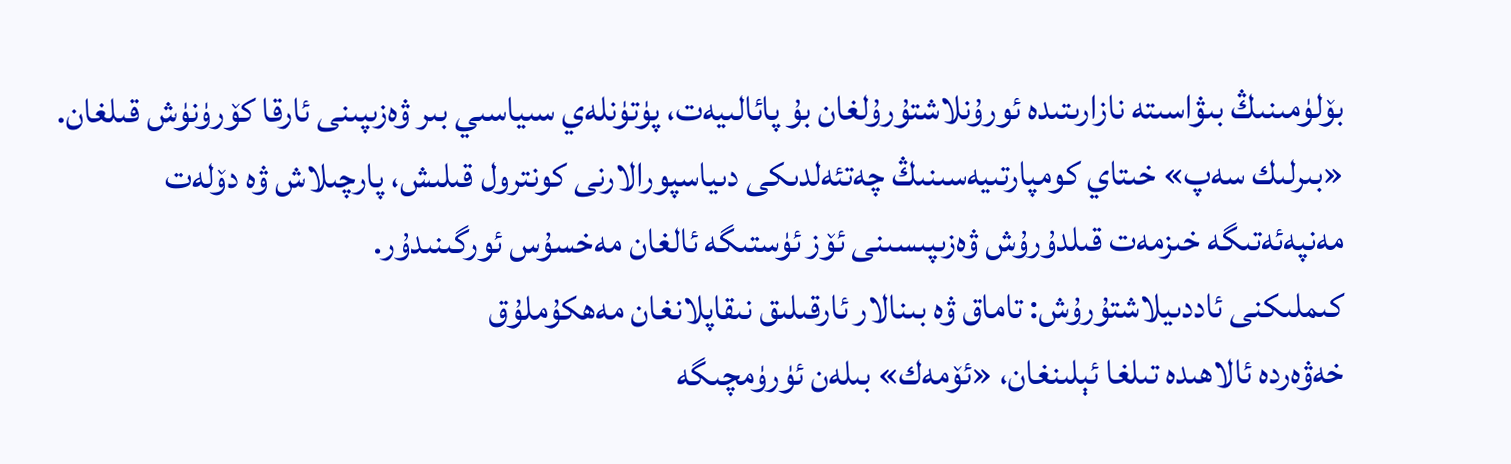بۆلۈمىنىڭ بىۋاسىتە نازارىتىدە ئورۇنلاشتۇرۇلغان بۇ پائالىيەت، پۈتۈنلەي سىياسىي بىر ۋەزىپىنى ئارقا كۆرۈنۈش قىلغان. «بىرلىك سەپ» خىتاي كومپارتىيەسىنىڭ چەتئەلدىكى دىياسپورالارنى كونترول قىلىش، پارچىلاش ۋە دۆلەت مەنپەئەتىگە خىزمەت قىلدۇرۇش ۋەزىپىسىنى ئۆز ئۈستىگە ئالغان مەخسۇس ئورگىنىدۇر.
كىملىكنى ئاددىيلاشتۇرۇش: تاماق ۋە بىنالار ئارقىلىق نىقاپلانغان مەھكۇملۇق
خەۋەردە ئالاھىدە تىلغا ئېلىنغان، «ئۆمەك» بىلەن ئۈرۈمچىگە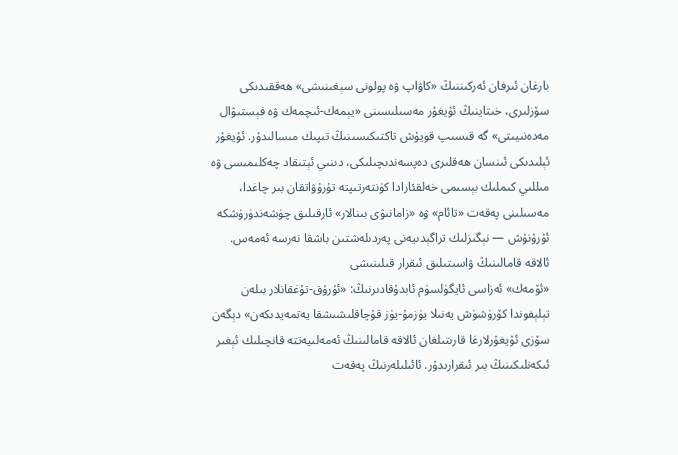بارغان ئىرفان ئەركىننىڭ «كاۋاپ ۋە پولونى سېغىنىشى» ھەققىدىكى سۆزلىرى، خىتاينىڭ ئۇيغۇر مەسىلىسىنى «يېمەك-ئىچمەك ۋە فېستىۋال مەدەنىيىتى» گە قىسىپ قويۇش تاكتىكىسىنىڭ تىپىك مىسالىدۇر. ئۇيغۇر ئېلىدىكى ئىنسان ھەقلىرى دەپسەندىچىلىكى، دىنىي ئېتىقاد چەكلىمىسى ۋە مىللىي كىملىك بېسىمى خەلقئارادا كۈنتەرتىپتە تۇرۇۋاتقان بىر چاغدا، مەسىلىنى پەقەت «تائام» ۋە «زامانىۋى بىنالار» ئارقىلىق چۈشەندۈرۈشكە ئۇرۇنۇش — نېگىزلىك تراگېدىيەنى پەردىلەشتىن باشقا نەرسە ئەمەس.
ئالاقە قامالىنىڭ ۋاسىتىلىق ئىقرار قىلىنىشى
«ئۆمەك» ئەزاسى ئايگۈلسۈم ئابدۇقادىرنىڭ: «ئۇرۇق-تۇغقانلار بىلەن تېلېفوندا كۆرۈشۈش يەنىلا يۈزمۇ-يۈز قۇچاقلىشىشقا يەتمەيدىكەن» دېگەن سۆزى ئۇيغۇرلارغا قارىتىلغان ئالاقە قامالىنىڭ ئەمەلىيەتتە قانچىلىك ئېغىر ئىكەنلىكىنىڭ بىر ئىقرارىدۇر. ئائىلىلەرنىڭ پەقەت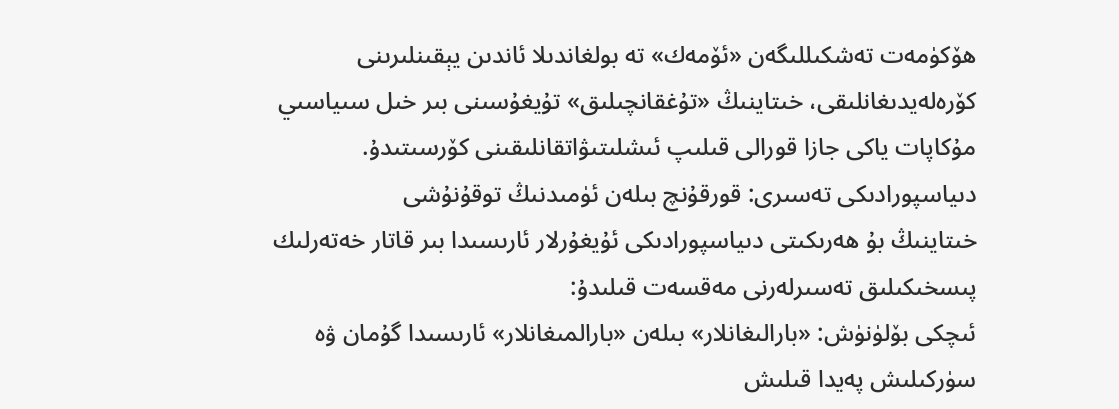ھۆكۈمەت تەشكىللىگەن «ئۆمەك» تە بولغاندىلا ئاندىن يېقىنلىرىنى كۆرەلەيدىغانلىقى، خىتاينىڭ «تۇغقانچىلىق» تۇيغۇسىنى بىر خىل سىياسىي مۇكاپات ياكى جازا قورالى قىلىپ ئىشلىتىۋاتقانلىقىنى كۆرسىتىدۇ.
دىياسپورادىكى تەسىرى: قورقۇنچ بىلەن ئۈمىدنىڭ توقۇنۇشى
خىتاينىڭ بۇ ھەرىكىتى دىياسپورادىكى ئۇيغۇرلار ئارىسىدا بىر قاتار خەتەرلىك پىسخىكىلىق تەسىرلەرنى مەقسەت قىلىدۇ:
ئىچكى بۆلۈنۈش: «بارالىغانلار» بىلەن «بارالمىغانلار» ئارىسىدا گۇمان ۋە سۈركىلىش پەيدا قىلىش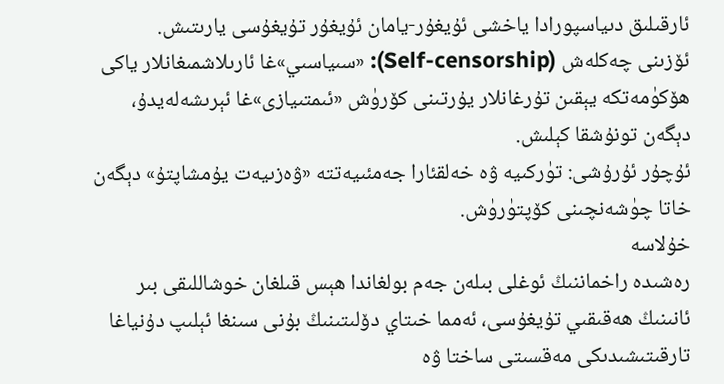ئارقىلىق دىياسپورادا ياخشى ئۇيغۇر-يامان ئۇيغۇر تۇيغۇسى يارىتىش.
ئۆزىنى چەكلەش (Self-censorship): «سىياسىي»غا ئارىلاشمىغانلار ياكى ھۆكۈمەتكە يېقىن تۇرغانلار يۇرتىنى كۆرۈش «ئىمتىيازى»غا ئېرىشەلەيدۇ، دېگەن تونۇشقا كېلىش.
ئۇچۇر ئۇرۇشى: تۈركىيە ۋە خەلقئارا جەمئىيەتتە «ۋەزىيەت يۇمشاپتۇ» دېگەن خاتا چۈشەنچىنى كۆپتۈرۈش.
خۇلاسە
رەشىدە راخماننىڭ ئوغلى بىلەن جەم بولغاندا ھېس قىلغان خوشاللىقى بىر ئانىنىڭ ھەقىقىي تۇيغۇسى، ئەمما خىتاي دۆلىتىنىڭ بۇنى سىنغا ئېلىپ دۇنياغا تارقىتىشىدىكى مەقسىتى ساختا ۋە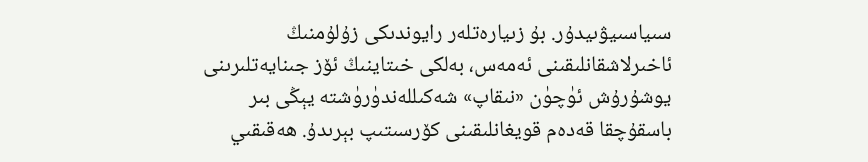سىياسىيۋىيدۇر. بۇ زىيارەتلەر رايوندىكى زۇلۇمنىڭ ئاخىرلاشقانلىقىنى ئەمەس، بەلكى خىتاينىڭ ئۆز جىنايەتلىرىنى يوشۇرۇش ئۈچۈن «نىقاپ» شەكىللەندۈرۈشتە يېڭى بىر باسقۇچقا قەدەم قويغانلىقىنى كۆرسىتىپ بېرىدۇ. ھەقىقىي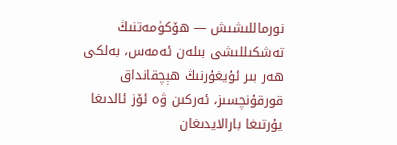نورماللىشىش — ھۆكۈمەتنىڭ تەشكىللىشى بىلەن ئەمەس، بەلكى ھەر بىر ئۇيغۇرنىڭ ھېچقانداق قورقۇنچسىز، ئەركىن ۋە ئۆز ئالدىغا يۇرتىغا بارالايدىغان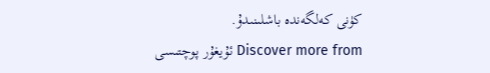كۈنى كەلگەندە باشلىنىدۇ.
Discover more from ئۇيغۇر پوچتىسى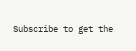Subscribe to get the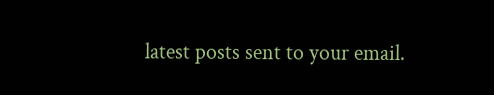latest posts sent to your email.